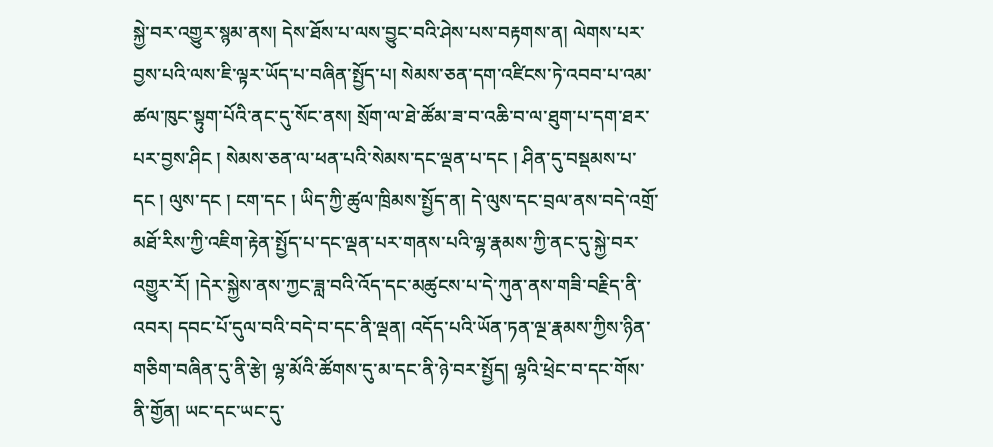སྐྱེ་བར་འགྱུར་སྙམ་ནས། དེས་ཐོས་པ་ལས་བྱུང་བའི་ཤེས་པས་བརྟགས་ན། ལེགས་པར་བྱས་པའི་ལས་ཇི་ལྟར་ཡོད་པ་བཞིན་སྤྱོད་པ། སེམས་ཅན་དག་འཛིངས་ཏེ་འབབ་པ་འམ་ཚལ་ཁུང་སྟུག་པོའི་ནང་དུ་སོང་ནས། སྲོག་ལ་ཐེ་ཚོམ་ཟ་བ་འཆི་བ་ལ་ཐུག་པ་དག་ཐར་པར་བྱས་ཤིང ། སེམས་ཅན་ལ་ཕན་པའི་སེམས་དང་ལྡན་པ་དང ། ཤིན་དུ་བསྡམས་པ་དང ། ལུས་དང ། ངག་དང ། ཡིད་ཀྱི་ཚུལ་ཁྲིམས་སྤྱོད་ན། དེ་ལུས་དང་བྲལ་ནས་བདེ་འགྲོ་མཐོ་རིས་ཀྱི་འཇིག་རྟེན་སྤྱོད་པ་དང་ལྡན་པར་གནས་པའི་ལྷ་རྣམས་ཀྱི་ནང་དུ་སྐྱེ་བར་འགྱུར་རོ། །དེར་སྐྱེས་ནས་ཀྱང་ཟླ་བའི་འོད་དང་མཚུངས་པ་དེ་ཀུན་ནས་གཟི་བརྗིད་ནི་འབར། དབང་པོ་དུལ་བའི་བདེ་བ་དང་ནི་ལྡན། འདོད་པའི་ཡོན་ཏན་ལྔ་རྣམས་ཀྱིས་ཉིན་གཅིག་བཞིན་དུ་ནི་རྩེ། ལྷ་མོའི་ཚོགས་དུ་མ་དང་ནི་ཉེ་བར་སྤྱོད། ལྷའི་ཕྲེང་བ་དང་གོས་ནི་གྱོན། ཡང་དང་ཡང་དུ་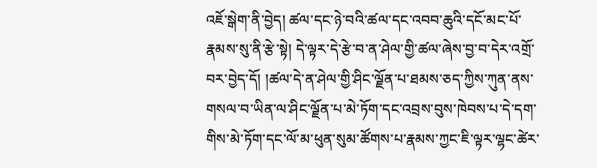འཇོ་སྒེག་ནི་བྱེད། ཚལ་དང་ཉེ་བའི་ཚལ་དང་འབབ་ཆུའི་དངོ་མང་པོ་རྣམས་སུ་ནི་རྩེ་སྟེ། དེ་ལྟར་དེ་རྩེ་བ་ན་ཤེལ་གྱི་ཚལ་ཞེས་བྱ་བ་དེར་འགྲོ་བར་བྱེད་དོ། །ཚལ་དེ་ན་ཤེལ་གྱི་ཤིང་ལྗོན་པ་ཐམས་ཅད་ཀྱིས་ཀུན་ནས་གསལ་བ་ཡིན་ལ་ཤིང་ལྗོན་པ་མེ་ཏོག་དང་འབྲས་བུས་ཁེབས་པ་དེ་དག་གིས་མེ་ཏོག་དང་ལོ་མ་ཕུན་སུམ་ཚོགས་པ་རྣམས་ཀྱང་ཇི་ལྟར་ལྷང་ཚེར་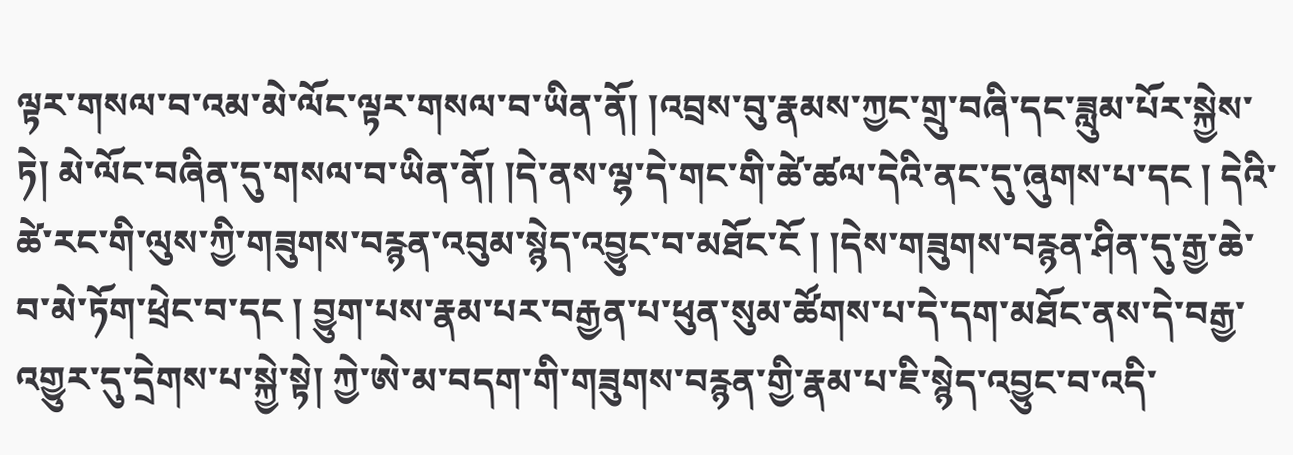ལྟར་གསལ་བ་འམ་མེ་ལོང་ལྟར་གསལ་བ་ཡིན་ནོ། །འབྲས་བུ་རྣམས་ཀྱང་གྲུ་བཞི་དང་ཟླུམ་པོར་སྐྱེས་ཏེ། མེ་ལོང་བཞིན་དུ་གསལ་བ་ཡིན་ནོ། །དེ་ནས་ལྷ་དེ་གང་གི་ཚེ་ཚལ་དེའི་ནང་དུ་ཞུགས་པ་དང ། དེའི་ཚེ་རང་གི་ལུས་ཀྱི་གཟུགས་བརྙན་འབུམ་སྙེད་འབྱུང་བ་མཐོང་ངོ ། །དེས་གཟུགས་བརྙན་ཤིན་དུ་རྒྱ་ཆེ་བ་མེ་ཏོག་ཕྲེང་བ་དང ། བྱུག་པས་རྣམ་པར་བརྒྱན་པ་ཕུན་སུམ་ཚོགས་པ་དེ་དག་མཐོང་ནས་དེ་བརྒྱ་འགྱུར་དུ་དྲེགས་པ་སྐྱེ་སྟེ། ཀྱེ་ཨེ་མ་བདག་གི་གཟུགས་བརྙན་གྱི་རྣམ་པ་ཇི་སྙེད་འབྱུང་བ་འདི་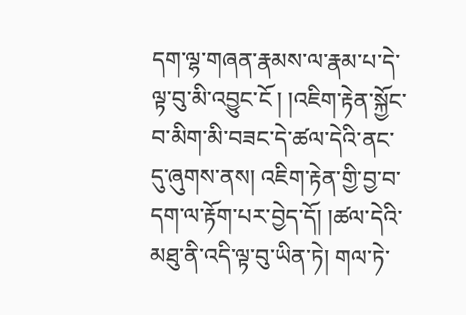དག་ལྷ་གཞན་རྣམས་ལ་རྣམ་པ་དེ་ལྟ་བུ་མི་འབྱུང་ངོ ། །འཇིག་རྟེན་སྐྱོང་བ་མིག་མི་བཟང་དེ་ཚལ་དེའི་ནང་དུ་ཞུགས་ནས། འཇིག་རྟེན་གྱི་བྱ་བ་དག་ལ་རྟོག་པར་བྱེད་དོ། །ཚལ་དེའི་མཐུ་ནི་འདི་ལྟ་བུ་ཡིན་ཏེ། གལ་ཏེ་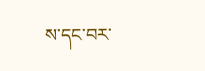ས་དང་བར་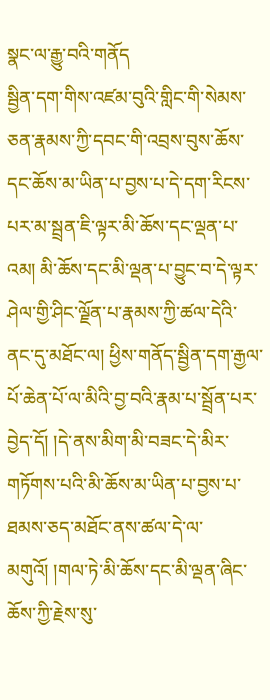སྣང་ལ་རྒྱུ་བའི་གནོད
སྦྱིན་དག་གིས་འཛམ་བུའི་གླིང་གི་སེམས་ཅན་རྣམས་ཀྱི་དབང་གི་འབྲས་བུས་ཆོས་དང་ཆོས་མ་ཡིན་པ་བྱས་པ་དེ་དག་རིངས་པར་མ་སྦྲན་ཇི་ལྟར་མི་ཆོས་དང་ལྡན་པ་འམ། མི་ཆོས་དང་མི་ལྡན་པ་བྱུང་བ་དེ་ལྟར་ཤེལ་གྱི་ཤིང་ལྗོན་པ་རྣམས་ཀྱི་ཚལ་དེའི་ནང་དུ་མཐོང་ལ། ཕྱིས་གནོད་སྦྱིན་དག་རྒྱལ་པོ་ཆེན་པོ་ལ་མིའི་བྱ་བའི་རྣམ་པ་སྦྲོན་པར་བྱེད་དོ། །དེ་ནས་མིག་མི་བཟང་དེ་མིར་གཏོགས་པའི་མི་ཆོས་མ་ཡིན་པ་བྱས་པ་ཐམས་ཅད་མཐོང་ནས་ཚལ་དེ་ལ་མགུའོ། །གལ་ཏེ་མི་ཆོས་དང་མི་ལྡན་ཞིང་ཆོས་ཀྱི་རྗེས་སུ་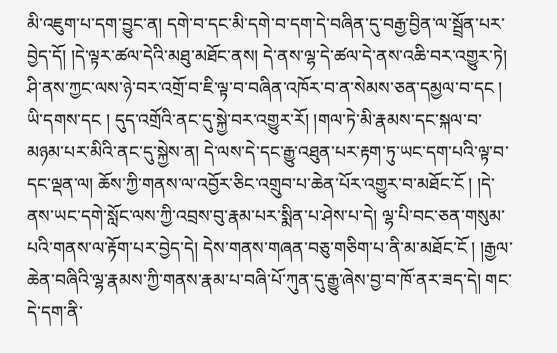མི་འཇུག་པ་དག་བྱུང་ན། དགེ་བ་དང་མི་དགེ་བ་དག་དེ་བཞིན་དུ་བརྒྱ་བྱིན་ལ་སྦྲོན་པར་བྱེད་དོ། །དེ་ལྟར་ཚལ་དེའི་མཐུ་མཐོང་ནས། དེ་ནས་ལྷ་དེ་ཚལ་དེ་ནས་འཆི་བར་འགྱུར་ཏེ། ཤི་ནས་ཀྱང་ལས་ཉེ་བར་འགྲོ་བ་ཇི་ལྟ་བ་བཞིན་འཁོར་བ་ན་སེམས་ཅན་དམྱལ་བ་དང ། ཡི་དགས་དང ། དུད་འགྲོའི་ནང་དུ་སྐྱེ་བར་འགྱུར་རོ། །གལ་ཏེ་མི་རྣམས་དང་སྐལ་བ་མཉམ་པར་མིའི་ནང་དུ་སྐྱེས་ན། དེ་ལས་དེ་དང་རྒྱུ་འཐུན་པར་རྟག་ཏུ་ཡང་དག་པའི་ལྟ་བ་དང་ལྡན་ལ། ཆོས་ཀྱི་གནས་ལ་འབྱོར་ཅིང་འགྲུབ་པ་ཆེན་པོར་འགྱུར་བ་མཐོང་ངོ ། །དེ་ནས་ཡང་དགེ་སློང་ལས་ཀྱི་འབྲས་བུ་རྣམ་པར་སྨིན་པ་ཤེས་པ་དེ། ལྷ་པི་བང་ཅན་གསུམ་པའི་གནས་ལ་རྟོག་པར་བྱེད་དེ། དེས་གནས་གཞན་བཅུ་གཅིག་པ་ནི་མ་མཐོང་ངོ ། །རྒྱལ་ཆེན་བཞིའི་ལྷ་རྣམས་ཀྱི་གནས་རྣམ་པ་བཞི་པོ་ཀུན་དུ་རྒྱུ་ཞེས་བྱ་བ་ཁོ་ནར་ཟད་དེ། གང་དེ་དག་ནི་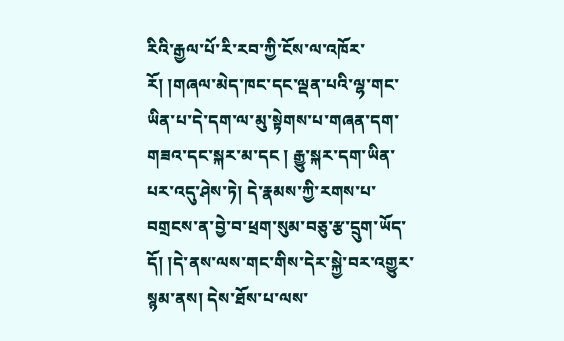རིའི་རྒྱལ་པོ་རི་རབ་ཀྱི་ངོས་ལ་འཁོར་རོ། །གཞལ་མེད་ཁང་དང་ལྡན་པའི་ལྷ་གང་ཡིན་པ་དེ་དག་ལ་མུ་སྟེགས་པ་གཞན་དག་གཟའ་དང་སྐར་མ་དང ། རྒྱུ་སྐར་དག་ཡིན་པར་འདུ་ཤེས་ཏེ། དེ་རྣམས་ཀྱི་རགས་པ་བགྲངས་ན་བྱེ་བ་ཕྲག་སུམ་བཅུ་རྩ་དྲུག་ཡོད་དོ། །དེ་ནས་ལས་གང་གིས་དེར་སྐྱེ་བར་འགྱུར་སྙམ་ནས། དེས་ཐོས་པ་ལས་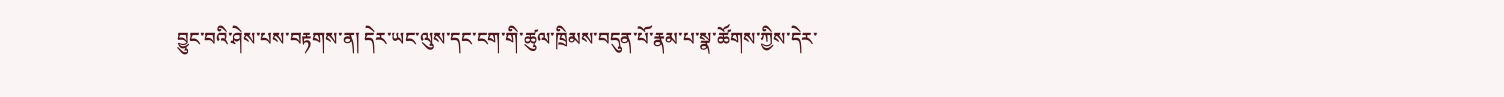བྱུང་བའི་ཤེས་པས་བརྟགས་ན། དེར་ཡང་ལུས་དང་ངག་གི་ཚུལ་ཁྲིམས་བདུན་པོ་རྣམ་པ་སྣ་ཚོགས་ཀྱིས་དེར་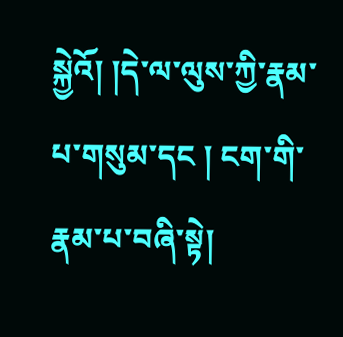སྐྱེའོ། །དེ་ལ་ལུས་ཀྱི་རྣམ་པ་གསུམ་དང ། ངག་གི་རྣམ་པ་བཞི་སྟེ།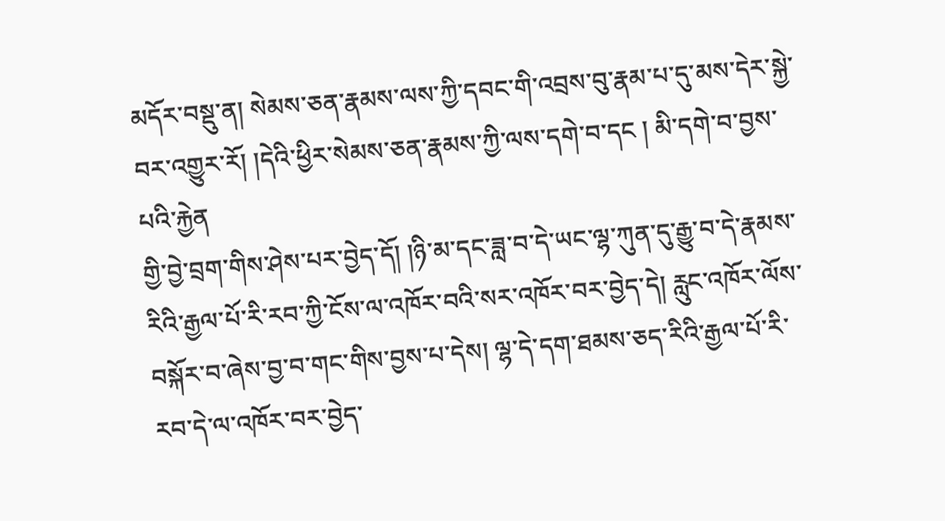མདོར་བསྡུ་ན། སེམས་ཅན་རྣམས་ལས་ཀྱི་དབང་གི་འབྲས་བུ་རྣམ་པ་དུ་མས་དེར་སྐྱེ་བར་འགྱུར་རོ། །དེའི་ཕྱིར་སེམས་ཅན་རྣམས་ཀྱི་ལས་དགེ་བ་དང ། མི་དགེ་བ་བྱས་པའི་རྐྱེན
གྱི་བྱེ་བྲག་གིས་ཤེས་པར་བྱེད་དོ། །ཉི་མ་དང་ཟླ་བ་དེ་ཡང་ལྷ་ཀུན་དུ་རྒྱུ་བ་དེ་རྣམས་རིའི་རྒྱལ་པོ་རི་རབ་ཀྱི་ངོས་ལ་འཁོར་བའི་སར་འཁོར་བར་བྱེད་དེ། རླུང་འཁོར་ལོས་བསྐོར་བ་ཞེས་བྱ་བ་གང་གིས་བྱས་པ་དེས། ལྷ་དེ་དག་ཐམས་ཅད་རིའི་རྒྱལ་པོ་རི་རབ་དེ་ལ་འཁོར་བར་བྱེད་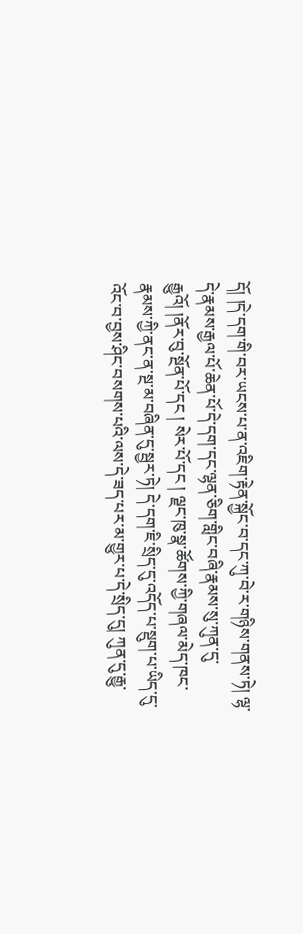དོ། །དེ་དག་གི་བར་ཡངས་པ་ན་འཇིག་རྟེན་སྐྱོང་བ་དང་ཀུ་བེ་ར་གཉིས་གནས་ཏེ། ལྷ་དེ་རྣམས་རྒྱལ་པོ་ཆེན་པོ་དེ་དག་དང་ལྷན་ཅིག་གླིང་བཞི་རྣམས་སུ་ཀུན་དུ་རྒྱུའོ། །ནོར་བུ་སྔོན་པོ་དང ། སེར་པོ་དང ། ལྗང་ཁུ་སྣ་ཚོགས་ཀྱི་གཞལ་མེད་ཁང་རྣམས་ཀྱི་ནང་ན་སྔ་མ་བཞིན་དུ་སྦྱར་ཏེ། དེ་དག་ཇི་སྲིད་དུ་འདོད་པ་སྡུག་པ་ཡིད་དུ་འོང་བ་བྱས་ཤིང་བསགས་པའི་ལས་དེ་ཟད་པར་མ་གྱུར་པ་དེ་སྲིད་དུ། ཀུན་དུ་རྒྱུ་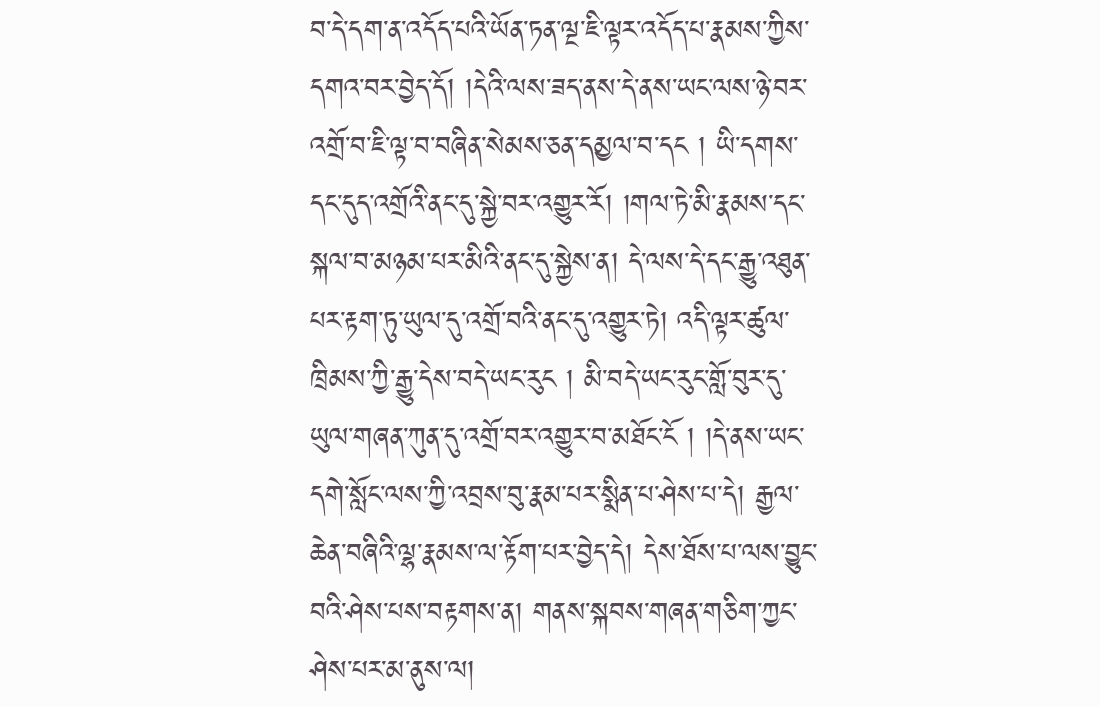བ་དེ་དག་ན་འདོད་པའི་ཡོན་ཏན་ལྔ་ཇི་ལྟར་འདོད་པ་རྣམས་ཀྱིས་དགའ་བར་བྱེད་དོ། །དེའི་ལས་ཟད་ནས་དེ་ནས་ཡང་ལས་ཉེ་བར་འགྲོ་བ་ཇི་ལྟ་བ་བཞིན་སེམས་ཅན་དམྱལ་བ་དང ། ཡི་དགས་དང་དུད་འགྲོའི་ནང་དུ་སྐྱེ་བར་འགྱུར་རོ། །གལ་ཏེ་མི་རྣམས་དང་སྐལ་བ་མཉམ་པར་མིའི་ནང་དུ་སྐྱེས་ན། དེ་ལས་དེ་དང་རྒྱུ་འཐུན་པར་རྟག་ཏུ་ཡུལ་དུ་འགྲོ་བའི་ནང་དུ་འགྱུར་ཏེ། འདི་ལྟར་ཚུལ་ཁྲིམས་ཀྱི་རྒྱུ་དེས་བདེ་ཡང་རུང ། མི་བདེ་ཡང་རུང་གློ་བུར་དུ་ཡུལ་གཞན་ཀུན་དུ་འགྲོ་བར་འགྱུར་བ་མཐོང་ངོ ། །དེ་ནས་ཡང་དགེ་སློང་ལས་ཀྱི་འབྲས་བུ་རྣམ་པར་སྨིན་པ་ཤེས་པ་དེ། རྒྱལ་ཆེན་བཞིའི་ལྷ་རྣམས་ལ་རྟོག་པར་བྱེད་དེ། དེས་ཐོས་པ་ལས་བྱུང་བའི་ཤེས་པས་བརྟགས་ན། གནས་སྐབས་གཞན་གཅིག་ཀྱང་ཤེས་པར་མ་ནུས་ལ།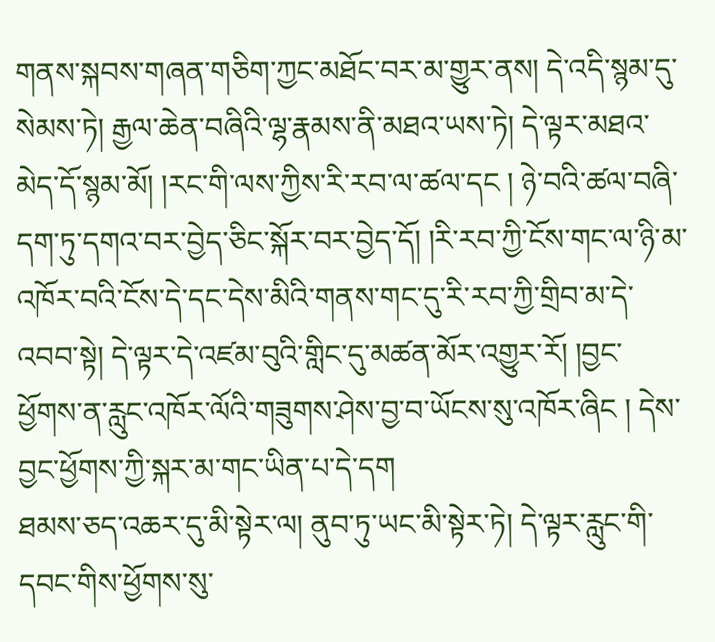གནས་སྐབས་གཞན་གཅིག་ཀྱང་མཐོང་བར་མ་གྱུར་ནས། དེ་འདི་སྙམ་དུ་སེམས་ཏེ། རྒྱལ་ཆེན་བཞིའི་ལྷ་རྣམས་ནི་མཐའ་ཡས་ཏེ། དེ་ལྟར་མཐའ་མེད་དོ་སྙམ་མོ། །རང་གི་ལས་ཀྱིས་རི་རབ་ལ་ཚལ་དང ། ཉེ་བའི་ཚལ་བཞི་དག་ཏུ་དགའ་བར་བྱེད་ཅིང་སྐོར་བར་བྱེད་དོ། །རི་རབ་ཀྱི་ངོས་གང་ལ་ཉི་མ་འཁོར་བའི་ངོས་དེ་དང་དེས་མིའི་གནས་གང་དུ་རི་རབ་ཀྱི་གྲིབ་མ་དེ་འབབ་སྟེ། དེ་ལྟར་དེ་འཛམ་བུའི་གླིང་དུ་མཚན་མོར་འགྱུར་རོ། །བྱང་ཕྱོགས་ན་རླུང་འཁོར་ལོའི་གཟུགས་ཤེས་བྱ་བ་ཡོངས་སུ་འཁོར་ཞིང ། དེས་བྱང་ཕྱོགས་ཀྱི་སྐར་མ་གང་ཡིན་པ་དེ་དག
ཐམས་ཅད་འཆར་དུ་མི་སྟེར་ལ། ནུབ་ཏུ་ཡང་མི་སྟེར་ཏེ། དེ་ལྟར་རླུང་གི་དབང་གིས་ཕྱོགས་སུ་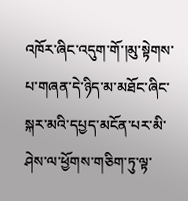འཁོར་ཞིང་འདུག་གོ་།མུ་སྟེགས་པ་གཞན་དེ་ཉིད་མ་མཐོང་ཞིང་སྐར་མའི་དཔྱད་མངོན་པར་མི་ཤེས་ལ་ཕྱོགས་གཅིག་ཏུ་ལྟ་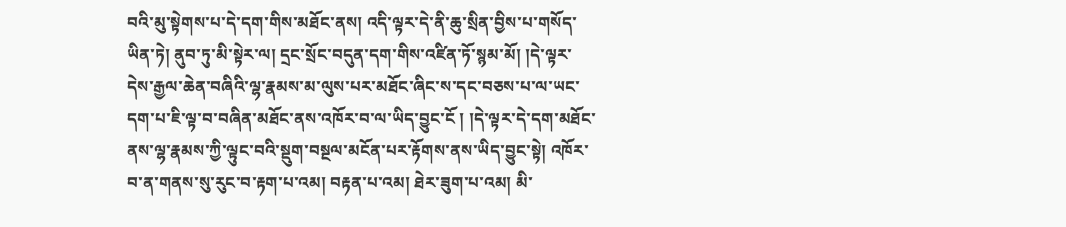བའི་མུ་སྟེགས་པ་དེ་དག་གིས་མཐོང་ནས། འདི་ལྟར་དེ་ནི་ཆུ་སྲིན་བྱིས་པ་གསོད་ཡིན་ཏེ། ནུབ་ཏུ་མི་སྟེར་ལ། དྲང་སྲོང་བདུན་དག་གིས་འཛིན་ཏོ་སྙམ་མོ། །དེ་ལྟར་དེས་རྒྱལ་ཆེན་བཞིའི་ལྷ་རྣམས་མ་ལུས་པར་མཐོང་ཞིང་ས་དང་བཅས་པ་ལ་ཡང་དག་པ་ཇི་ལྟ་བ་བཞིན་མཐོང་ནས་འཁོར་བ་ལ་ཡིད་བྱུང་ངོ ། །དེ་ལྟར་དེ་དག་མཐོང་ནས་ལྷ་རྣམས་ཀྱི་ལྟུང་བའི་སྡུག་བསྔལ་མངོན་པར་རྟོགས་ནས་ཡིད་བྱུང་སྟེ། འཁོར་བ་ན་གནས་སུ་རུང་བ་རྟག་པ་འམ། བརྟན་པ་འམ། ཐེར་ཟུག་པ་འམ། མི་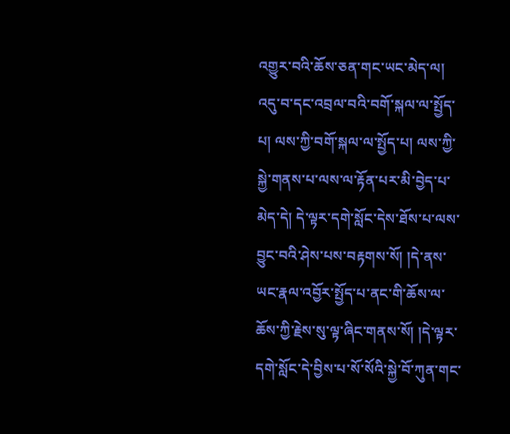འགྱུར་བའི་ཆོས་ཅན་གང་ཡང་མེད་ལ། འདུ་བ་དང་འབྲལ་བའི་བགོ་སྐལ་ལ་སྤྱོད་པ། ལས་ཀྱི་བགོ་སྐལ་ལ་སྤྱོད་པ། ལས་ཀྱི་སྐྱེ་གནས་པ་ལས་ལ་རྟོན་པར་མི་བྱེད་པ་མེད་དེ། དེ་ལྟར་དགེ་སློང་དེས་ཐོས་པ་ལས་བྱུང་བའི་ཤེས་པས་བརྟགས་སོ། །དེ་ནས་ཡང་རྣལ་འབྱོར་སྤྱོད་པ་ནང་གི་ཆོས་ལ་ཆོས་ཀྱི་རྗེས་སུ་ལྟ་ཞིང་གནས་སོ། །དེ་ལྟར་དགེ་སློང་དེ་བྱིས་པ་སོ་སོའི་སྐྱེ་བོ་ཀུན་གང་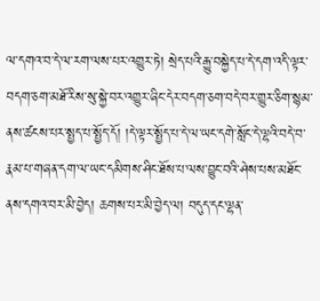ལ་དགའ་བ་དེ་ལ་རག་ལས་པར་འགྱུར་ཏེ། སྲེད་པའི་རྒྱུ་བསྐྱེད་པ་དེ་དག་འདི་ལྟར་བདག་ཅག་མཐོ་རིས་སུ་སྐྱེ་བར་འགྱུར་ཞིང་དེར་བདག་ཅག་བདེ་བར་གྱུར་ཅིག་སྙམ་ནས་ཚངས་པར་སྤྱད་པ་སྤྱོད་དོ། །དེ་ལྟར་སྤྱོད་པ་དེ་ལ་ཡང་དགེ་སློང་དེ་ལྷའི་བདེ་བ་རྣམ་པ་གཞན་དག་ལ་ཡང་དམིགས་ཤིང་ཐོས་པ་ལས་བྱུང་བའི་ཤེས་པས་མཐོང་ནས་དགའ་བར་མི་བྱེད། ཆགས་པར་མི་བྱེད་ལ། བདུད་དང་ལྷན་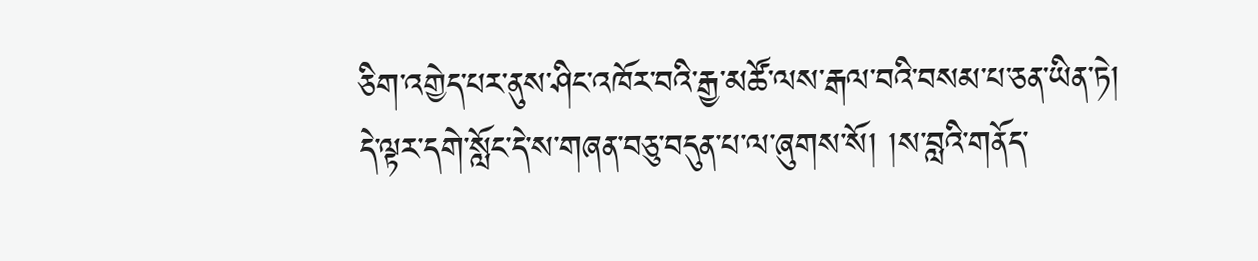ཅིག་འགྱེད་པར་ནུས་ཤིང་འཁོར་བའི་རྒྱ་མཚོ་ལས་རྒལ་བའི་བསམ་པ་ཅན་ཡིན་ཏེ། དེ་ལྟར་དགེ་སློང་དེ་ས་གཞན་བཅུ་བདུན་པ་ལ་ཞུགས་སོ། །ས་བླའི་གནོད་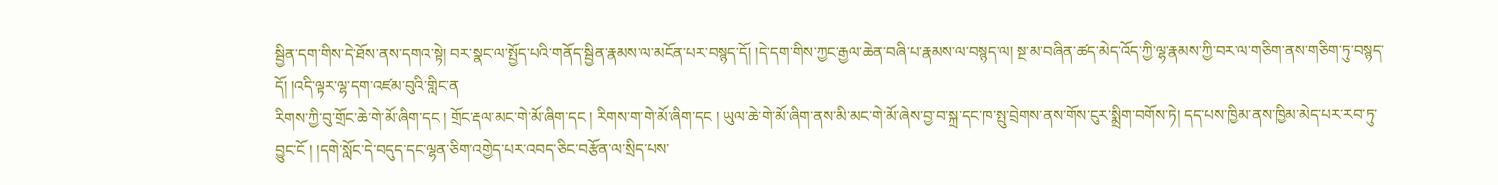སྦྱིན་དག་གིས་དེ་ཐོས་ནས་དགའ་སྟེ། བར་སྣང་ལ་སྤྱོད་པའི་གནོད་སྦྱིན་རྣམས་ལ་མངོན་པར་བསྙད་དོ། །དེ་དག་གིས་ཀྱང་རྒྱལ་ཆེན་བཞི་པ་རྣམས་ལ་བསྙད་ལ། སྔ་མ་བཞིན་ཚད་མེད་འོད་ཀྱི་ལྷ་རྣམས་ཀྱི་བར་ལ་གཅིག་ནས་གཅིག་ཏུ་བསྙད་དོ། །འདི་ལྟར་ལྷ་དག་འཛམ་བུའི་གླིང་ན
རིགས་ཀྱི་བུ་གྲོང་ཆེ་གེ་མོ་ཞིག་དང ། གྲོང་རྡལ་མང་གེ་མོ་ཞིག་དང ། རིགས་ག་གེ་མོ་ཞིག་དང ། ཡུལ་ཆེ་གེ་མོ་ཞིག་ནས་མི་མང་གེ་མོ་ཞེས་བྱ་བ་སྐྲ་དང་ཁ་སྤུ་བྲེགས་ནས་གོས་ངུར་སྨྲིག་བགོས་ཏེ། དད་པས་ཁྱིམ་ནས་ཁྱིམ་མེད་པར་རབ་ཏུ་བྱུང་ངོ ། །དགེ་སློང་དེ་བདུད་དང་ལྷན་ཅིག་འགྱེད་པར་འབད་ཅིང་བརྩོན་ལ་སྲིད་པས་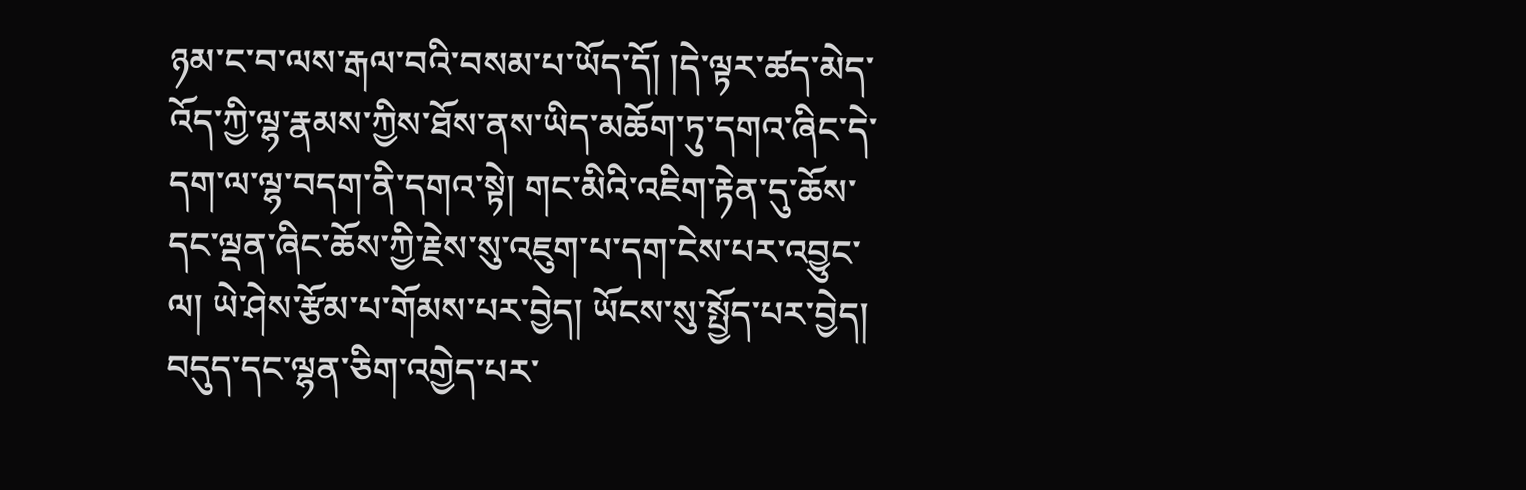ཉམ་ང་བ་ལས་རྒལ་བའི་བསམ་པ་ཡོད་དོ། །དེ་ལྟར་ཚད་མེད་འོད་ཀྱི་ལྷ་རྣམས་ཀྱིས་ཐོས་ནས་ཡིད་མཆོག་ཏུ་དགའ་ཞིང་དེ་དག་ལ་ལྷ་བདག་ནི་དགའ་སྟེ། གང་མིའི་འཇིག་རྟེན་དུ་ཆོས་དང་ལྡན་ཞིང་ཆོས་ཀྱི་རྗེས་སུ་འཇུག་པ་དག་ངེས་པར་འབྱུང་ལ། ཡེ་ཤེས་རྩོམ་པ་གོམས་པར་བྱེད། ཡོངས་སུ་སྤྱོད་པར་བྱེད། བདུད་དང་ལྷན་ཅིག་འགྱེད་པར་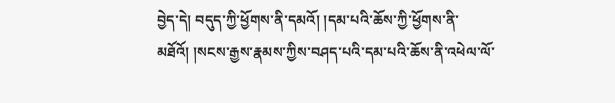བྱེད་དེ། བདུད་ཀྱི་ཕྱོགས་ནི་དམའོ། །དམ་པའི་ཆོས་ཀྱི་ཕྱོགས་ནི་མཐོའོ། །སངས་རྒྱས་རྣམས་ཀྱིས་བཤད་པའི་དམ་པའི་ཆོས་ནི་འཕེལ་ལོ་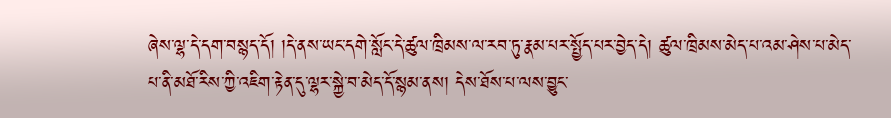ཞེས་ལྷ་དེ་དག་བསྙད་དོ། །དེ་ནས་ཡང་དགེ་སློང་དེ་ཚུལ་ཁྲིམས་ལ་རབ་ཏུ་རྣམ་པར་སྤྱོད་པར་བྱེད་དེ། ཚུལ་ཁྲིམས་མེད་པ་འམ་ཤེས་པ་མེད་པ་ནི་མཐོ་རིས་ཀྱི་འཇིག་རྟེན་དུ་ལྷར་སྐྱེ་བ་མེད་དོ་སྙམ་ནས། དེས་ཐོས་པ་ལས་བྱུང་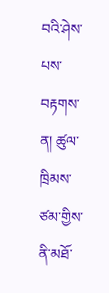བའི་ཤེས་པས་བརྟགས་ན། ཚུལ་ཁྲིམས་ཙམ་གྱིས་ནི་མཐོ་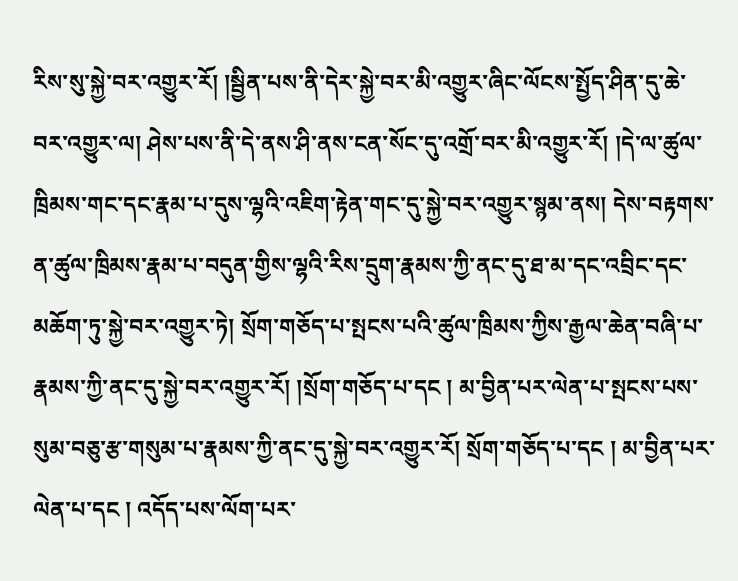རིས་སུ་སྐྱེ་བར་འགྱུར་རོ། །སྦྱིན་པས་ནི་དེར་སྐྱེ་བར་མི་འགྱུར་ཞིང་ལོངས་སྤྱོད་ཤིན་དུ་ཆེ་བར་འགྱུར་ལ། ཤེས་པས་ནི་དེ་ནས་ཤི་ནས་ངན་སོང་དུ་འགྲོ་བར་མི་འགྱུར་རོ། །དེ་ལ་ཚུལ་ཁྲིམས་གང་དང་རྣམ་པ་དུས་ལྷའི་འཇིག་རྟེན་གང་དུ་སྐྱེ་བར་འགྱུར་སྙམ་ནས། དེས་བརྟགས་ན་ཚུལ་ཁྲིམས་རྣམ་པ་བདུན་གྱིས་ལྷའི་རིས་དྲུག་རྣམས་ཀྱི་ནང་དུ་ཐ་མ་དང་འབྲིང་དང་མཆོག་ཏུ་སྐྱེ་བར་འགྱུར་ཏེ། སྲོག་གཅོད་པ་སྤངས་པའི་ཚུལ་ཁྲིམས་ཀྱིས་རྒྱལ་ཆེན་བཞི་པ་རྣམས་ཀྱི་ནང་དུ་སྐྱེ་བར་འགྱུར་རོ། །སྲོག་གཅོད་པ་དང ། མ་བྱིན་པར་ལེན་པ་སྤངས་པས་སུམ་བཅུ་རྩ་གསུམ་པ་རྣམས་ཀྱི་ནང་དུ་སྐྱེ་བར་འགྱུར་རོ། སྲོག་གཅོད་པ་དང ། མ་བྱིན་པར་ལེན་པ་དང ། འདོད་པས་ལོག་པར་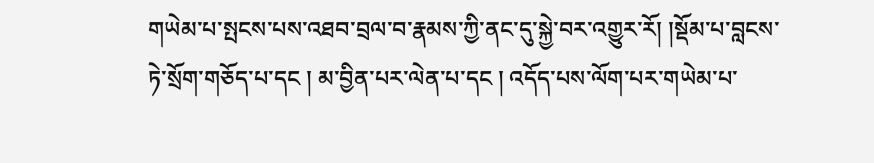གཡེམ་པ་སྤངས་པས་འཐབ་བྲལ་བ་རྣམས་ཀྱི་ནང་དུ་སྐྱེ་བར་འགྱུར་རོ། །སྡོམ་པ་བླངས་ཏེ་སྲོག་གཅོད་པ་དང ། མ་བྱིན་པར་ལེན་པ་དང ། འདོད་པས་ལོག་པར་གཡེམ་པ་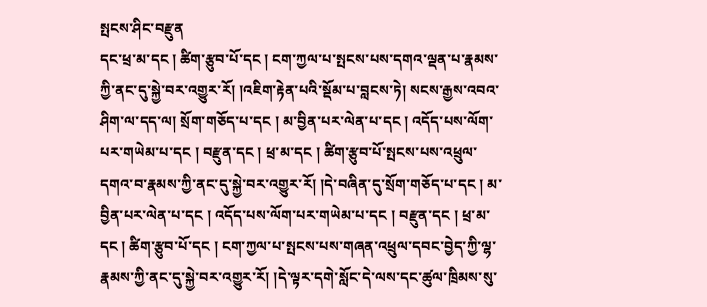སྤངས་ཤིང་བརྫུན
དང་ཕྲ་མ་དང ། ཚིག་རྩུབ་པོ་དང ། ངག་ཀྱལ་པ་སྤངས་པས་དགའ་ལྡན་པ་རྣམས་ཀྱི་ནང་དུ་སྐྱེ་བར་འགྱུར་རོ། །འཇིག་རྟེན་པའི་སྡོམ་པ་བླངས་ཏེ། སངས་རྒྱས་འབའ་ཤིག་ལ་དད་ལ། སྲོག་གཅོད་པ་དང ། མ་བྱིན་པར་ལེན་པ་དང ། འདོད་པས་ལོག་པར་གཡེམ་པ་དང ། བརྫུན་དང ། ཕྲ་མ་དང ། ཚིག་རྩུབ་པོ་སྤངས་པས་འཕྲུལ་དགའ་བ་རྣམས་ཀྱི་ནང་དུ་སྐྱེ་བར་འགྱུར་རོ། །དེ་བཞིན་དུ་སྲོག་གཅོད་པ་དང ། མ་བྱིན་པར་ལེན་པ་དང ། འདོད་པས་ལོག་པར་གཡེམ་པ་དང ། བརྫུན་དང ། ཕྲ་མ་དང ། ཚིག་རྩུབ་པོ་དང ། ངག་ཀྱལ་པ་སྤངས་པས་གཞན་འཕྲུལ་དབང་བྱེད་ཀྱི་ལྷ་རྣམས་ཀྱི་ནང་དུ་སྐྱེ་བར་འགྱུར་རོ། །དེ་ལྟར་དགེ་སློང་དེ་ལས་དང་ཚུལ་ཁྲིམས་སུ་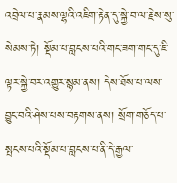འབྲེལ་པ་རྣམས་ལྷའི་འཇིག་རྟེན་དུ་སྐྱེ་བ་ལ་རྗེས་སུ་སེམས་ཏེ། སྡོམ་པ་བླངས་པའི་གང་ཟག་གང་དུ་ཇི་ལྟར་སྐྱེ་བར་འགྱུར་སྙམ་ནས། དེས་ཐོས་པ་ལས་བྱུང་བའི་ཤེས་པས་བརྟགས་ནས། སྲོག་གཅོད་པ་སྤངས་པའི་སྡོམ་པ་བླངས་པ་ནི་དེ་རྒྱལ་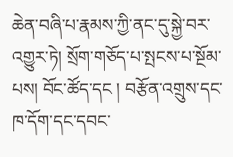ཆེན་བཞི་པ་རྣམས་ཀྱི་ནང་དུ་སྐྱེ་བར་འགྱུར་ཏེ། སྲོག་གཅོད་པ་སྤངས་པ་སྔོམ་པས། བོང་ཚོད་དང ། བརྩོན་འགྲུས་དང་ཁ་དོག་དང་དབང་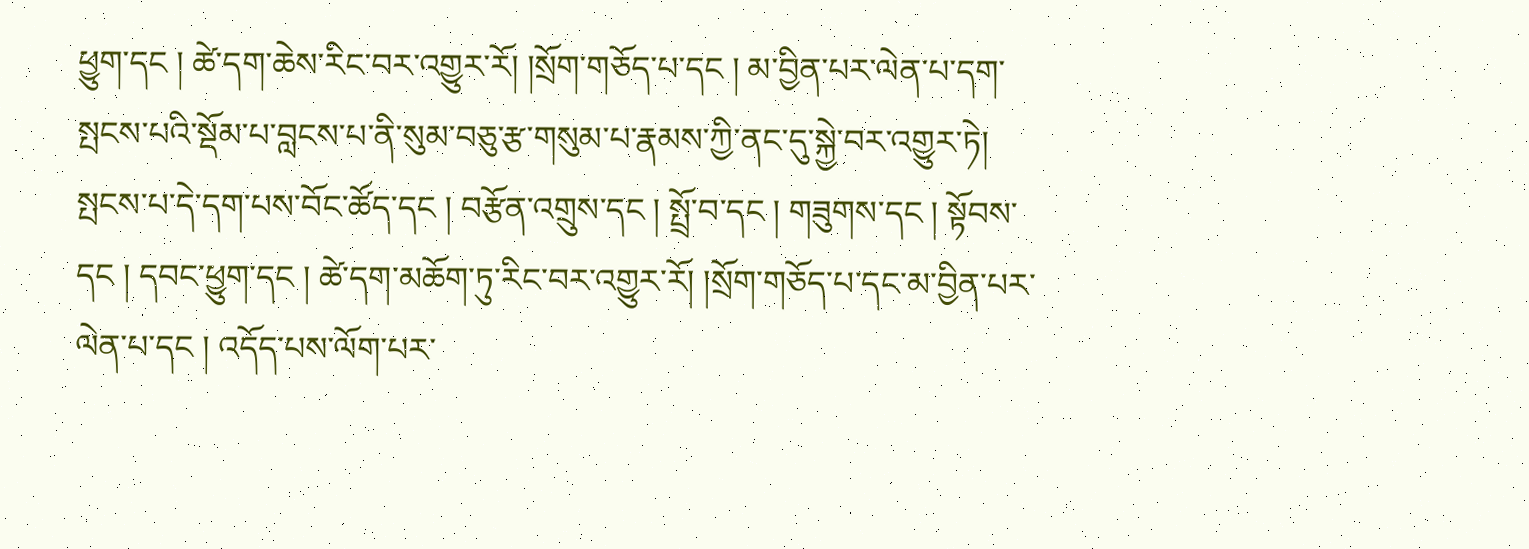ཕྱུག་དང ། ཚེ་དག་ཆེས་རིང་བར་འགྱུར་རོ། །སྲོག་གཅོད་པ་དང ། མ་བྱིན་པར་ལེན་པ་དག་སྤངས་པའི་སྡོམ་པ་བླངས་པ་ནི་སུམ་བཅུ་རྩ་གསུམ་པ་རྣམས་ཀྱི་ནང་དུ་སྐྱེ་བར་འགྱུར་ཏེ། སྤངས་པ་དེ་དག་པས་བོང་ཚོད་དང ། བརྩོན་འགྲུས་དང ། སྤྲོ་བ་དང ། གཟུགས་དང ། སྟོབས་དང ། དབང་ཕྱུག་དང ། ཚེ་དག་མཆོག་ཏུ་རིང་བར་འགྱུར་རོ། །སྲོག་གཅོད་པ་དང་མ་བྱིན་པར་ལེན་པ་དང ། འདོད་པས་ལོག་པར་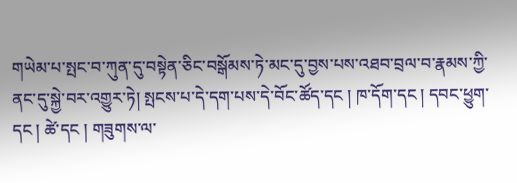གཡེམ་པ་སྤང་བ་ཀུན་དུ་བསྟེན་ཅིང་བསྒོམས་ཏེ་མང་དུ་བྱས་པས་འཐབ་བྲལ་བ་རྣམས་ཀྱི་ནང་དུ་སྐྱེ་བར་འགྱུར་ཏེ། སྤངས་པ་དེ་དག་པས་དེ་བོང་ཚོད་དང ། ཁ་དོག་དང ། དབང་ཕྱུག་དང ། ཚེ་དང ། གཟུགས་ལ་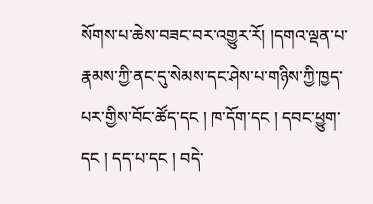སོགས་པ་ཆེས་བཟང་བར་འགྱུར་རོ། །དགའ་ལྡན་པ་རྣམས་ཀྱི་ནང་དུ་སེམས་དང་ཤེས་པ་གཉིས་ཀྱི་ཁྱད་པར་གྱིས་བོང་ཚོད་དང ། ཁ་དོག་དང ། དབང་ཕྱུག་དང ། དད་པ་དང ། བདེ་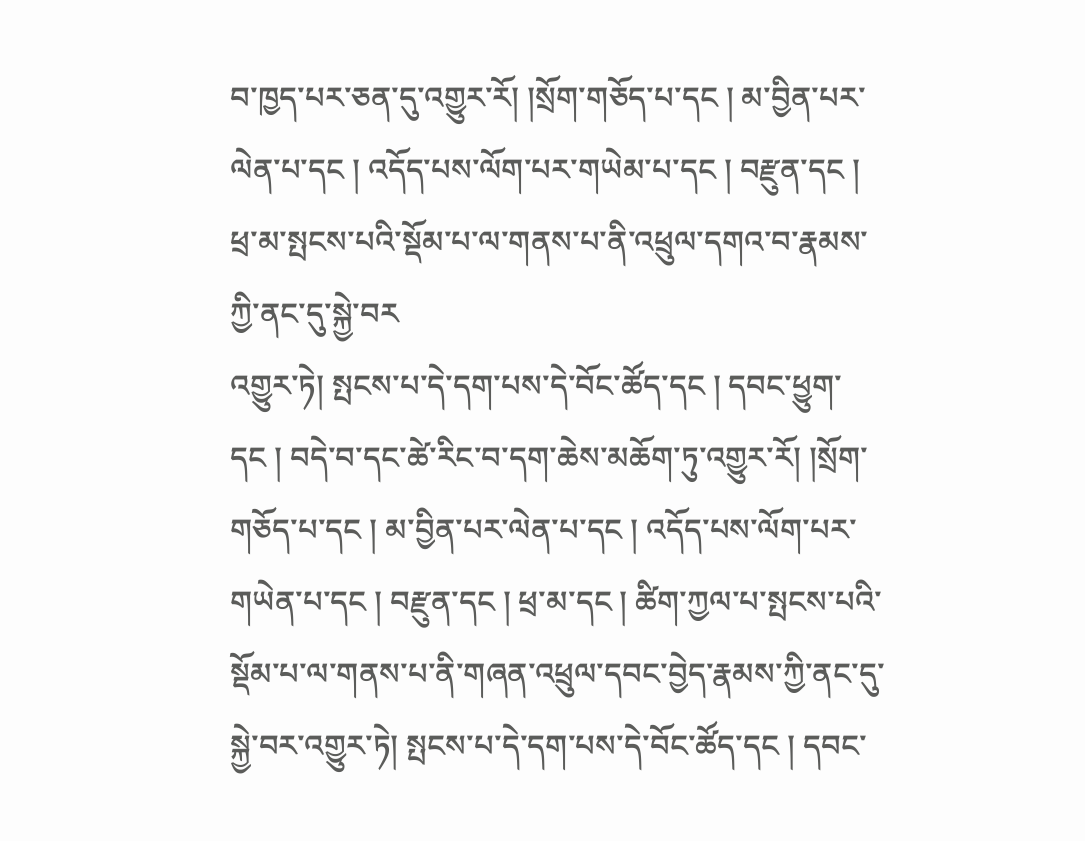བ་ཁྱད་པར་ཅན་དུ་འགྱུར་རོ། །སྲོག་གཅོད་པ་དང ། མ་བྱིན་པར་ལེན་པ་དང ། འདོད་པས་ལོག་པར་གཡེམ་པ་དང ། བརྫུན་དང ། ཕྲ་མ་སྤངས་པའི་སྡོམ་པ་ལ་གནས་པ་ནི་འཕྲུལ་དགའ་བ་རྣམས་ཀྱི་ནང་དུ་སྐྱེ་བར
འགྱུར་ཏེ། སྤངས་པ་དེ་དག་པས་དེ་བོང་ཚོད་དང ། དབང་ཕྱུག་དང ། བདེ་བ་དང་ཚེ་རིང་བ་དག་ཆེས་མཆོག་ཏུ་འགྱུར་རོ། །སྲོག་གཅོད་པ་དང ། མ་བྱིན་པར་ལེན་པ་དང ། འདོད་པས་ལོག་པར་གཡེན་པ་དང ། བརྫུན་དང ། ཕྲ་མ་དང ། ཚིག་ཀྱལ་པ་སྤངས་པའི་སྡོམ་པ་ལ་གནས་པ་ནི་གཞན་འཕྲུལ་དབང་བྱེད་རྣམས་ཀྱི་ནང་དུ་སྐྱེ་བར་འགྱུར་ཏེ། སྤངས་པ་དེ་དག་པས་དེ་བོང་ཚོད་དང ། དབང་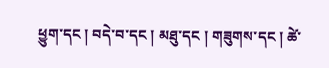ཕྱུག་དང ། བདེ་བ་དང ། མཐུ་དང ། གཟུགས་དང ། ཚེ་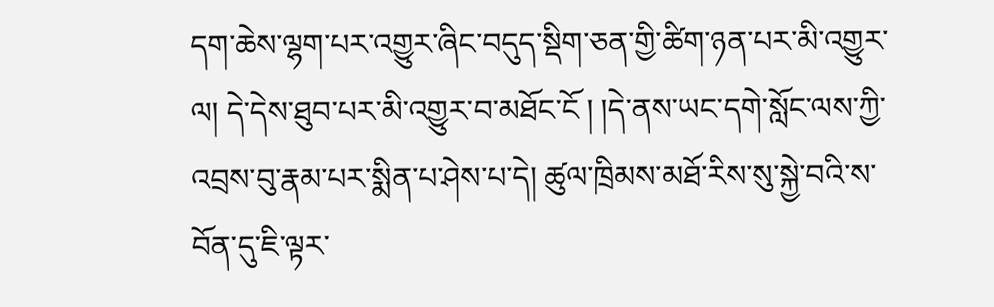དག་ཆེས་ལྷག་པར་འགྱུར་ཞིང་བདུད་སྡིག་ཅན་གྱི་ཚིག་ཉན་པར་མི་འགྱུར་ལ། དེ་དེས་ཐུབ་པར་མི་འགྱུར་བ་མཐོང་ངོ ། །དེ་ནས་ཡང་དགེ་སློང་ལས་ཀྱི་འབྲས་བུ་རྣམ་པར་སྨིན་པ་ཤེས་པ་དེ། ཚུལ་ཁྲིམས་མཐོ་རིས་སུ་སྐྱེ་བའི་ས་བོན་དུ་ཇི་ལྟར་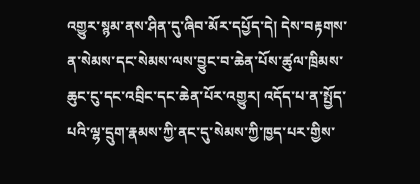འགྱུར་སྙམ་ནས་ཤིན་དུ་ཞིབ་མོར་དཔྱོད་དེ། དེས་བརྟགས་ན་སེམས་དང་སེམས་ལས་བྱུང་བ་ཆེན་པོས་ཚུལ་ཁྲིམས་ཆུང་ངུ་དང་འབྲིང་དང་ཆེན་པོར་འགྱུར། འདོད་པ་ན་སྤྱོད་པའི་ལྷ་དྲུག་རྣམས་ཀྱི་ནང་དུ་སེམས་ཀྱི་ཁྱད་པར་གྱིས་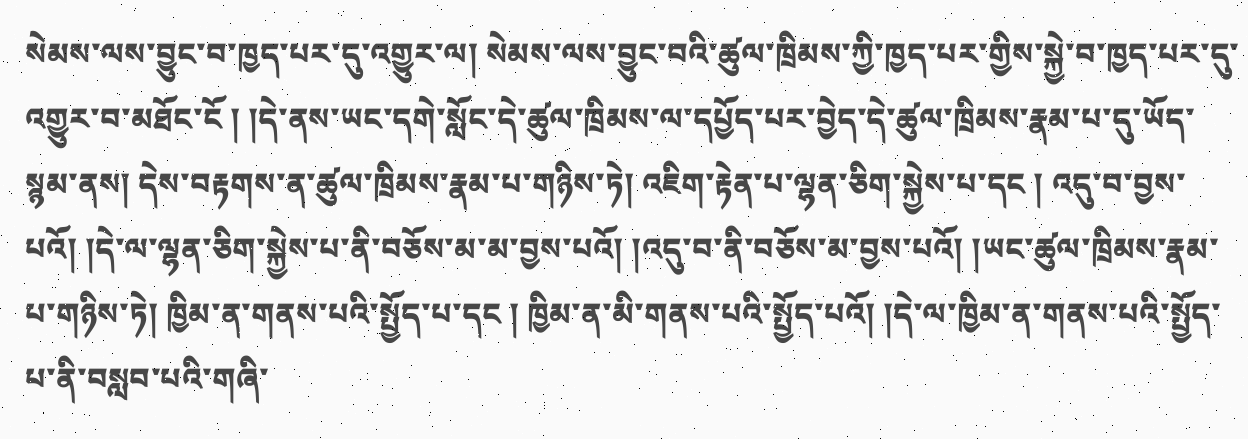སེམས་ལས་བྱུང་བ་ཁྱད་པར་དུ་འགྱུར་ལ། སེམས་ལས་བྱུང་བའི་ཚུལ་ཁྲིམས་ཀྱི་ཁྱད་པར་གྱིས་སྐྱེ་བ་ཁྱད་པར་དུ་འགྱུར་བ་མཐོང་ངོ ། །དེ་ནས་ཡང་དགེ་སློང་དེ་ཚུལ་ཁྲིམས་ལ་དཔྱོད་པར་བྱེད་དེ་ཚུལ་ཁྲིམས་རྣམ་པ་དུ་ཡོད་སྙམ་ནས། དེས་བརྟགས་ན་ཚུལ་ཁྲིམས་རྣམ་པ་གཉིས་ཏེ། འཇིག་རྟེན་པ་ལྷན་ཅིག་སྐྱེས་པ་དང ། འདུ་བ་བྱས་པའོ། །དེ་ལ་ལྷན་ཅིག་སྐྱེས་པ་ནི་བཅོས་མ་མ་བྱས་པའོ། །འདུ་བ་ནི་བཅོས་མ་བྱས་པའོ། །ཡང་ཚུལ་ཁྲིམས་རྣམ་པ་གཉིས་ཏེ། ཁྱིམ་ན་གནས་པའི་སྤྱོད་པ་དང ། ཁྱིམ་ན་མི་གནས་པའི་སྤྱོད་པའོ། །དེ་ལ་ཁྱིམ་ན་གནས་པའི་སྤྱོད་པ་ནི་བསླབ་པའི་གཞི་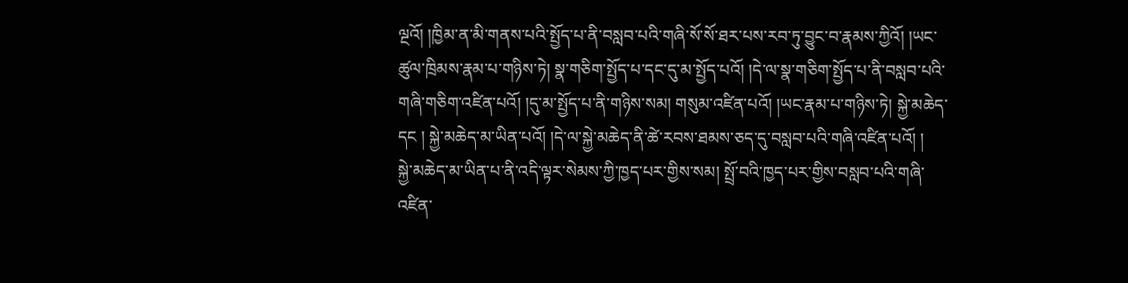ལྔའོ། །ཁྱིམ་ན་མི་གནས་པའི་སྤྱོད་པ་ནི་བསླབ་པའི་གཞི་སོ་སོ་ཐར་པས་རབ་ཏུ་བྱུང་བ་རྣམས་ཀྱིའོ། །ཡང་ཚུལ་ཁྲིམས་རྣམ་པ་གཉིས་ཏེ། སྣ་གཅིག་སྤྱོད་པ་དང་དུ་མ་སྤྱོད་པའོ། །དེ་ལ་སྣ་གཅིག་སྤྱོད་པ་ནི་བསླབ་པའི་གཞི་གཅིག་འཛིན་པའོ། །དུ་མ་སྤྱོད་པ་ནི་གཉིས་སམ། གསུམ་འཛིན་པའོ། །ཡང་རྣམ་པ་གཉིས་ཏེ། སྐྱེ་མཆེད་དང ། སྐྱེ་མཆེད་མ་ཡིན་པའོ། །དེ་ལ་སྐྱེ་མཆེད་ནི་ཚེ་རབས་ཐམས་ཅད་དུ་བསླབ་པའི་གཞི་འཛིན་པའོ། །
སྐྱེ་མཆེད་མ་ཡིན་པ་ནི་འདི་ལྟར་སེམས་ཀྱི་ཁྱད་པར་གྱིས་སམ། སྤྲོ་བའི་ཁྱད་པར་གྱིས་བསླབ་པའི་གཞི་འཛིན་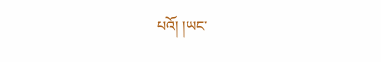པའོ། །ཡང་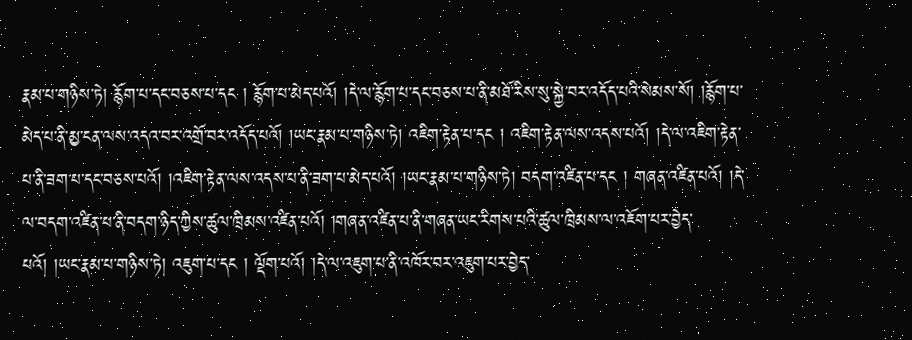རྣམ་པ་གཉིས་ཏེ། རྙོག་པ་དང་བཅས་པ་དང ། རྙོག་པ་མེད་པའོ། །དེ་ལ་རྙོག་པ་དང་བཅས་པ་ནི་མཐོ་རིས་སུ་སྐྱེ་བར་འདོད་པའི་སེམས་སོ། །རྙོག་པ་མེད་པ་ནི་མྱ་ངན་ལས་འདའ་བར་འགྲོ་བར་འདོད་པའོ། །ཡང་རྣམ་པ་གཉིས་ཏེ། འཇིག་རྟེན་པ་དང ། འཇིག་རྟེན་ལས་འདས་པའོ། །དེ་ལ་འཇིག་རྟེན་པ་ནི་ཟག་པ་དང་བཅས་པའོ། །འཇིག་རྟེན་ལས་འདས་པ་ནི་ཟག་པ་མེད་པའོ། །ཡང་རྣམ་པ་གཉིས་ཏེ། བདག་འཛིན་པ་དང ། གཞན་འཛིན་པའོ། །དེ་ལ་བདག་འཛིན་པ་ནི་བདག་ཉིད་ཀྱིས་ཚུལ་ཁྲིམས་འཛིན་པའོ། །གཞན་འཛིན་པ་ནི་གཞན་ཡང་རིགས་པའི་ཚུལ་ཁྲིམས་ལ་འཇོག་པར་བྱེད་པའོ། །ཡང་རྣམ་པ་གཉིས་ཏེ། འཇུག་པ་དང ། ལྡོག་པའོ། །དེ་ལ་འཇུག་པ་ནི་འཁོར་བར་འཇུག་པར་བྱེད་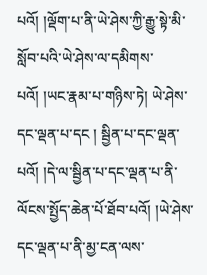པའོ། །ལྡོག་པ་ནི་ཡེ་ཤེས་ཀྱི་རྒྱུ་སྟེ་མི་སློབ་པའི་ཡེ་ཤེས་ལ་དམིགས་པའོ། །ཡང་རྣམ་པ་གཉིས་ཏེ། ཡེ་ཤེས་དང་ལྡན་པ་དང ། སྦྱིན་པ་དང་ལྡན་པའོ། །དེ་ལ་སྦྱིན་པ་དང་ལྡན་པ་ནི་ལོངས་སྤྱོད་ཆེན་པོ་ཐོབ་པའོ། །ཡེ་ཤེས་དང་ལྡན་པ་ནི་མྱ་ངན་ལས་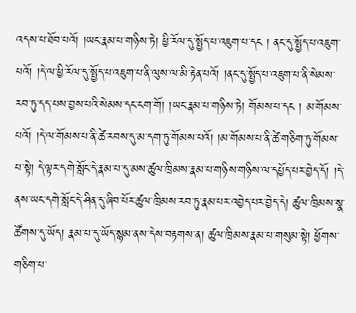འདས་པ་ཐོབ་པའོ། །ཡང་རྣམ་པ་གཉིས་ཏེ། ཕྱི་རོལ་དུ་སྤྱོད་པ་འཇུག་པ་དང ། ནང་དུ་སྤྱོད་པ་འཇུག་པའོ། །དེ་ལ་ཕྱི་རོལ་དུ་སྤྱོད་པ་འཇུག་པ་ནི་ལུས་ལ་མི་རྟེན་པའོ། །ནང་དུ་སྤྱོད་པ་འཇུག་པ་ནི་སེམས་རབ་ཏུ་དད་པས་བྱས་པའི་སེམས་དང་ངག་གོ། །ཡང་རྣམ་པ་གཉིས་ཏེ། གོམས་པ་དང ། མ་གོམས་པའོ། །དེ་ལ་གོམས་པ་ནི་ཚེ་རབས་དུ་མ་དག་ཏུ་གོམས་པའོ། །མ་གོམས་པ་ནི་ཚེ་གཅིག་ཏུ་གོམས་པ་སྟེ། དེ་ལྟར་དགེ་སློང་དེ་རྣམ་པ་དུ་མས་ཚུལ་ཁྲིམས་རྣམ་པ་གཉིས་གཉིས་ལ་དཔྱོད་པར་བྱེད་དོ། །དེ་ནས་ཡང་དགེ་སློང་དེ་ཤིན་དུ་ཞིབ་པོར་ཚུལ་ཁྲིམས་རབ་ཏུ་རྣམ་པར་འབྱེད་པར་བྱེད་དེ། ཚུལ་ཁྲིམས་སྣ་ཚོགས་དུ་ཡོད། རྣམ་པ་དུ་ཡོད་སྙམ་ནས་དེས་བརྟགས་ན། ཚུལ་ཁྲིམས་རྣམ་པ་གསུམ་སྟེ། ཕྱོགས་གཅིག་པ་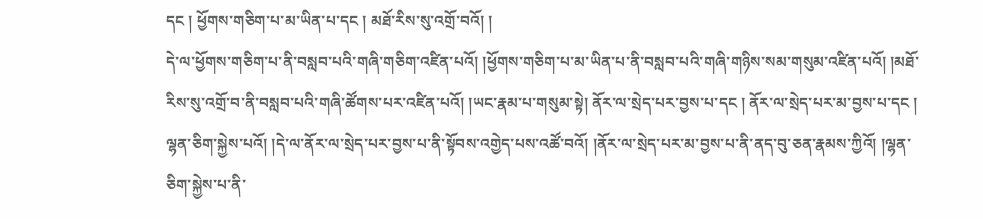དང ། ཕྱོགས་གཅིག་པ་མ་ཡིན་པ་དང ། མཐོ་རིས་སུ་འགྲོ་བའོ། །
དེ་ལ་ཕྱོགས་གཅིག་པ་ནི་བསླབ་པའི་གཞི་གཅིག་འཛིན་པའོ། །ཕྱོགས་གཅིག་པ་མ་ཡིན་པ་ནི་བསླབ་པའི་གཞི་གཉིས་སམ་གསུམ་འཛིན་པའོ། །མཐོ་རིས་སུ་འགྲོ་བ་ནི་བསླབ་པའི་གཞི་ཚོགས་པར་འཛིན་པའོ། །ཡང་རྣམ་པ་གསུམ་སྟེ། ནོར་ལ་སྲེད་པར་བྱས་པ་དང ། ནོར་ལ་སྲེད་པར་མ་བྱས་པ་དང ། ལྷན་ཅིག་སྐྱེས་པའོ། །དེ་ལ་ནོར་ལ་སྲེད་པར་བྱས་པ་ནི་སྟོབས་འགྱེད་པས་འཚོ་བའོ། །ནོར་ལ་སྲེད་པར་མ་བྱས་པ་ནི་ནད་བུ་ཅན་རྣམས་ཀྱིའོ། །ལྷན་ཅིག་སྐྱེས་པ་ནི་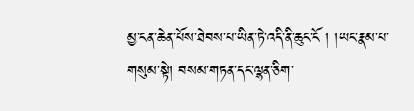མྱ་ངན་ཆེན་པོས་ཐེབས་པ་ཡིན་ཏེ་འདི་ནི་ཆུང་ངོ ། །ཡང་རྣམ་པ་གསུམ་སྟེ། བསམ་གཏན་དང་ལྷན་ཅིག་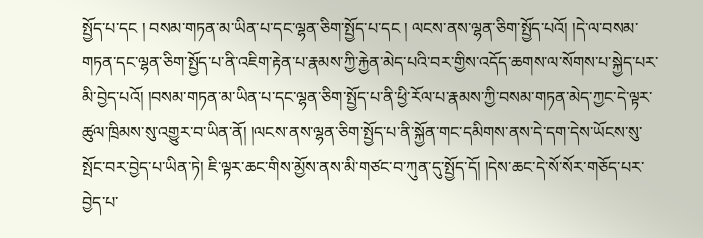སྤྱོད་པ་དང ། བསམ་གཏན་མ་ཡིན་པ་དང་ལྷན་ཅིག་སྤྱོད་པ་དང ། ལངས་ནས་ལྷན་ཅིག་སྤྱོད་པའོ། །དེ་ལ་བསམ་གཏན་དང་ལྷན་ཅིག་སྤྱོད་པ་ནི་འཇིག་རྟེན་པ་རྣམས་ཀྱི་རྐྱེན་མེད་པའི་བར་གྱིས་འདོད་ཆགས་ལ་སོགས་པ་སྐྱེད་པར་མི་བྱེད་པའོ། །བསམ་གཏན་མ་ཡིན་པ་དང་ལྷན་ཅིག་སྤྱོད་པ་ནི་ཕྱི་རོལ་པ་རྣམས་ཀྱི་བསམ་གཏན་མེད་ཀྱང་དེ་ལྟར་ཚུལ་ཁྲིམས་སུ་འགྱུར་བ་ཡིན་ནོ། །ལངས་ནས་ལྷན་ཅིག་སྤྱོད་པ་ནི་སྐྱོན་གང་དམིགས་ནས་དེ་དག་དེས་ཡོངས་སུ་སྤོང་བར་བྱེད་པ་ཡིན་ཏེ། ཇི་ལྟར་ཆང་གིས་མྱོས་ནས་མི་གཙང་བ་ཀུན་དུ་སྤྱོད་དོ། །དེས་ཆང་དེ་སོ་སོར་གཅོད་པར་བྱེད་པ་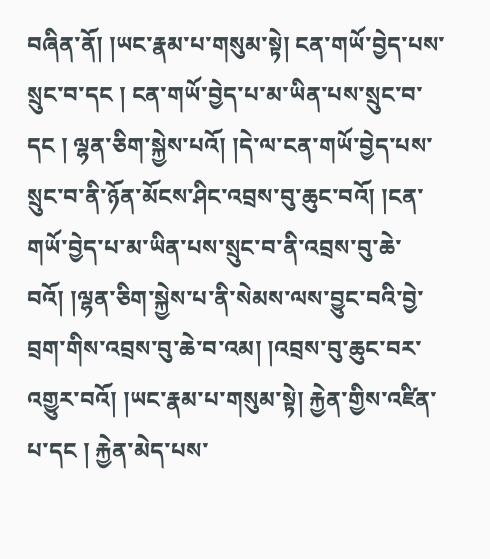བཞིན་ནོ། །ཡང་རྣམ་པ་གསུམ་སྟེ། ངན་གཡོ་བྱེད་པས་སྲུང་བ་དང ། ངན་གཡོ་བྱེད་པ་མ་ཡིན་པས་སྲུང་བ་དང ། ལྷན་ཅིག་སྐྱེས་པའོ། །དེ་ལ་ངན་གཡོ་བྱེད་པས་སྲུང་བ་ནི་ཉོན་མོངས་ཤིང་འབྲས་བུ་ཆུང་བའོ། །ངན་གཡོ་བྱེད་པ་མ་ཡིན་པས་སྲུང་བ་ནི་འབྲས་བུ་ཆེ་བའོ། །ལྷན་ཅིག་སྐྱེས་པ་ནི་སེམས་ལས་བྱུང་བའི་བྱེ་བྲག་གིས་འབྲས་བུ་ཆེ་བ་འམ། །འབྲས་བུ་ཆུང་བར་འགྱུར་བའོ། །ཡང་རྣམ་པ་གསུམ་སྟེ། རྐྱེན་གྱིས་འཛིན་པ་དང ། རྐྱེན་མེད་པས་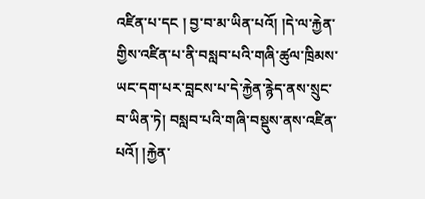འཛིན་པ་དང ། བྱ་བ་མ་ཡིན་པའོ། །དེ་ལ་རྐྱེན་གྱིས་འཛིན་པ་ནི་བསླབ་པའི་གཞི་ཚུལ་ཁྲིམས་ཡང་དག་པར་བླངས་པ་དེ་རྐྱེན་རྙེད་ནས་སྲུང་བ་ཡིན་ཏེ། བསླབ་པའི་གཞི་བསྡུས་ནས་འཛིན་པའོ། །རྐྱེན་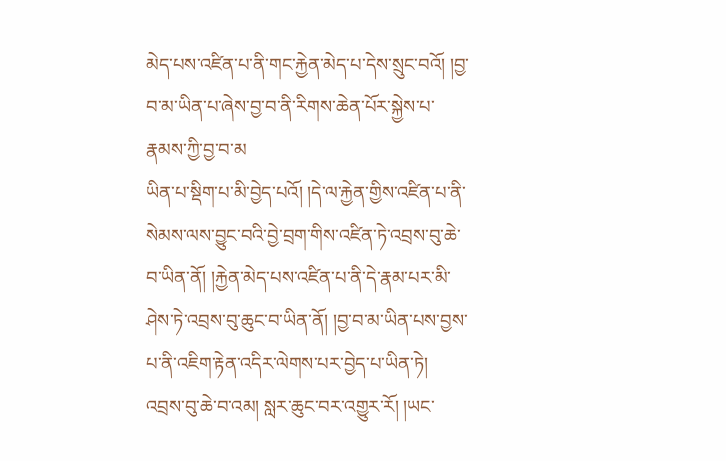མེད་པས་འཛིན་པ་ནི་གང་རྐྱེན་མེད་པ་དེས་སྲུང་བའོ། །བྱ་བ་མ་ཡིན་པ་ཞེས་བྱ་བ་ནི་རིགས་ཆེན་པོར་སྐྱེས་པ་རྣམས་ཀྱི་བྱ་བ་མ
ཡིན་པ་སྡིག་པ་མི་བྱེད་པའོ། །དེ་ལ་རྐྱེན་གྱིས་འཛིན་པ་ནི་སེམས་ལས་བྱུང་བའི་བྱེ་བྲག་གིས་འཛིན་ཏེ་འབྲས་བུ་ཆེ་བ་ཡིན་ནོ། །རྐྱེན་མེད་པས་འཛིན་པ་ནི་དེ་རྣམ་པར་མི་ཤེས་ཏེ་འབྲས་བུ་ཆུང་བ་ཡིན་ནོ། །བྱ་བ་མ་ཡིན་པས་བྱས་པ་ནི་འཇིག་རྟེན་འདིར་ལེགས་པར་བྱེད་པ་ཡིན་ཏེ། འབྲས་བུ་ཆེ་བ་འམ། སླར་ཆུང་བར་འགྱུར་རོ། །ཡང་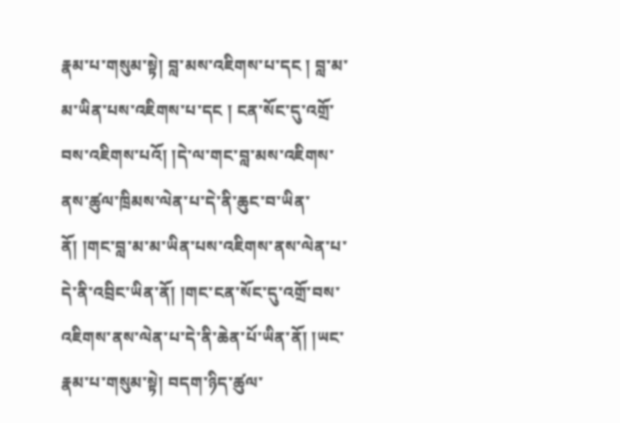རྣམ་པ་གསུམ་སྟེ། བླ་མས་འཇིགས་པ་དང ། བླ་མ་མ་ཡིན་པས་འཇིགས་པ་དང ། ངན་སོང་དུ་འགྲོ་བས་འཇིགས་པའོ། །དེ་ལ་གང་བླ་མས་འཇིགས་ནས་ཚུལ་ཁྲིམས་ལེན་པ་དེ་ནི་ཆུང་བ་ཡིན་ནོ། །གང་བླ་མ་མ་ཡིན་པས་འཇིགས་ནས་ལེན་པ་དེ་ནི་འབྲིང་ཡིན་ནོ། །གང་ངན་སོང་དུ་འགྲོ་བས་འཇིགས་ནས་ལེན་པ་དེ་ནི་ཆེན་པོ་ཡིན་ནོ། །ཡང་རྣམ་པ་གསུམ་སྟེ། བདག་ཉིད་ཚུལ་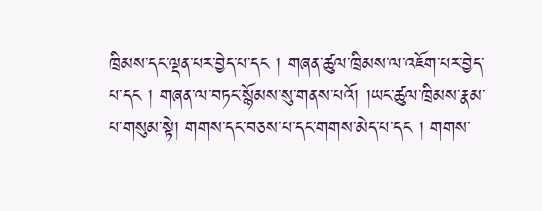ཁྲིམས་དང་ལྡན་པར་བྱེད་པ་དང ། གཞན་ཚུལ་ཁྲིམས་ལ་འཇོག་པར་བྱེད་པ་དང ། གཞན་ལ་བཏང་སྙོམས་སུ་གནས་པའོ། །ཡང་ཚུལ་ཁྲིམས་རྣམ་པ་གསུམ་སྟེ། གགས་དང་བཅས་པ་དང་གགས་མེད་པ་དང ། གགས་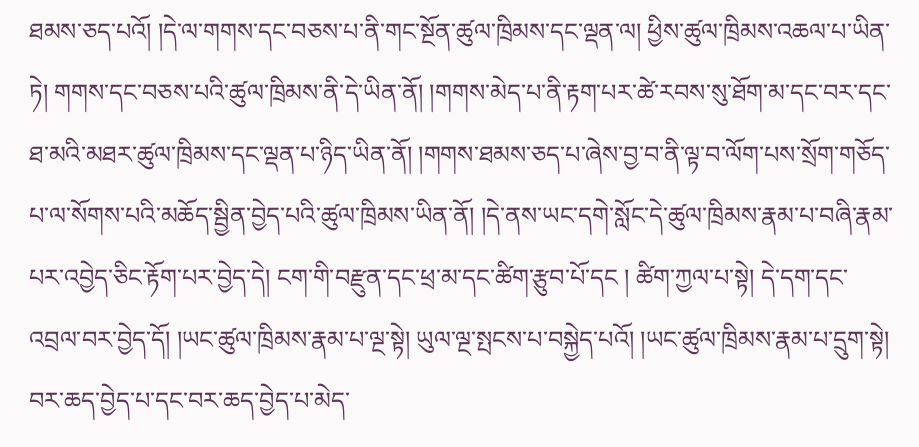ཐམས་ཅད་པའོ། །དེ་ལ་གགས་དང་བཅས་པ་ནི་གང་སྔོན་ཚུལ་ཁྲིམས་དང་ལྡན་ལ། ཕྱིས་ཚུལ་ཁྲིམས་འཆལ་པ་ཡིན་ཏེ། གགས་དང་བཅས་པའི་ཚུལ་ཁྲིམས་ནི་དེ་ཡིན་ནོ། །གགས་མེད་པ་ནི་རྟག་པར་ཚེ་རབས་སུ་ཐོག་མ་དང་བར་དང་ཐ་མའི་མཐར་ཚུལ་ཁྲིམས་དང་ལྡན་པ་ཉིད་ཡིན་ནོ། །གགས་ཐམས་ཅད་པ་ཞེས་བྱ་བ་ནི་ལྟ་བ་ལོག་པས་སྲོག་གཅོད་པ་ལ་སོགས་པའི་མཆོད་སྦྱིན་བྱེད་པའི་ཚུལ་ཁྲིམས་ཡིན་ནོ། །དེ་ནས་ཡང་དགེ་སློང་དེ་ཚུལ་ཁྲིམས་རྣམ་པ་བཞི་རྣམ་པར་འབྱེད་ཅིང་རྟོག་པར་བྱེད་དེ། ངག་གི་བརྫུན་དང་ཕྲ་མ་དང་ཚིག་རྩུབ་པོ་དང ། ཚིག་ཀྱལ་པ་སྟེ། དེ་དག་དང་འབྲལ་བར་བྱེད་དོ། །ཡང་ཚུལ་ཁྲིམས་རྣམ་པ་ལྔ་སྟེ། ཡུལ་ལྔ་སྤངས་པ་བསྐྱེད་པའོ། །ཡང་ཚུལ་ཁྲིམས་རྣམ་པ་དྲུག་སྟེ། བར་ཆད་བྱེད་པ་དང་བར་ཆད་བྱེད་པ་མེད་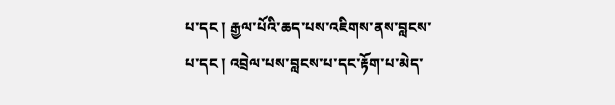པ་དང ། རྒྱལ་པོའི་ཆད་པས་འཇིགས་ནས་བླངས་པ་དང ། འབྲེལ་པས་བླངས་པ་དང་རྟོག་པ་མེད་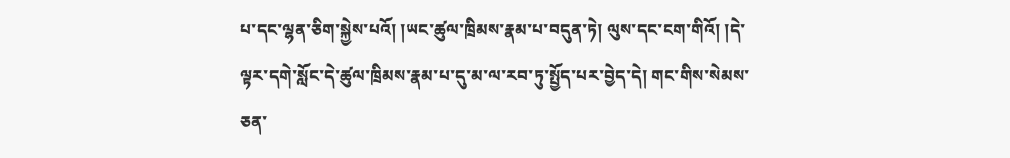པ་དང་ལྷན་ཅིག་སྐྱེས་པའོ། །ཡང་ཚུལ་ཁྲིམས་རྣམ་པ་བདུན་ཏེ། ལུས་དང་ངག་གིའོ། །དེ་ལྟར་དགེ་སློང་དེ་ཚུལ་ཁྲིམས་རྣམ་པ་དུ་མ་ལ་རབ་ཏུ་སྤྱོད་པར་བྱེད་དེ། གང་གིས་སེམས་ཅན་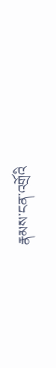རྣམས་ངན་འགྲོའི